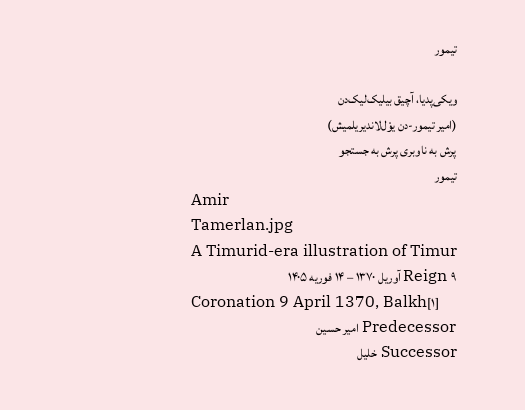تیمور

ویکی‌پدیا، آچیق بیلیک‌لیک‌دن
(امیر تیمور-دن يوْل‌لاندیریلمیش)
پرش به ناوبری پرش به جستجو
تیمور
Amir
Tamerlan.jpg
A Timurid-era illustration of Timur
Reign ۹ آوریل ۱۳۷۰ – ۱۴ فوریه ۱۴۰۵
Coronation 9 April 1370, Balkh[۱]
Predecessor امیر حسین
Successor خلیل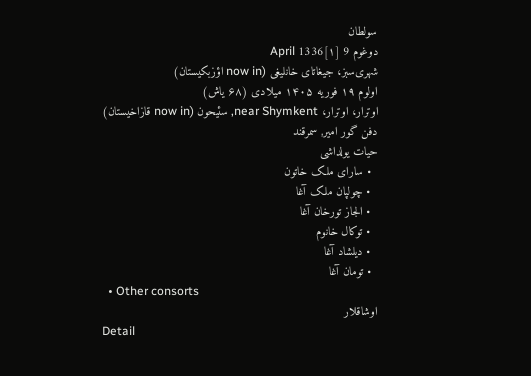سولطان
دوغوم 9 April 1336[۱]
شهری‌سبز، جیغاتای خانلیغی (now in اؤزبکیستان)
اولوم ۱۹ فوریه ۱۴۰۵ میلادی (۶۸ یاش)
اوترار، اوترار، near Shymkent, سئیحون (now in قازاخیستان)
دفن گور امیر, سمرقند
حیات یولداشی
  • سارای ملک خاتون
  • چولپان ملک آغا
  • الجاز تورخان آغا
  • توکال خانوم
  • دیلشاد آغا
  • تومان آغا
  • Other consorts
اوشاقلار
Detail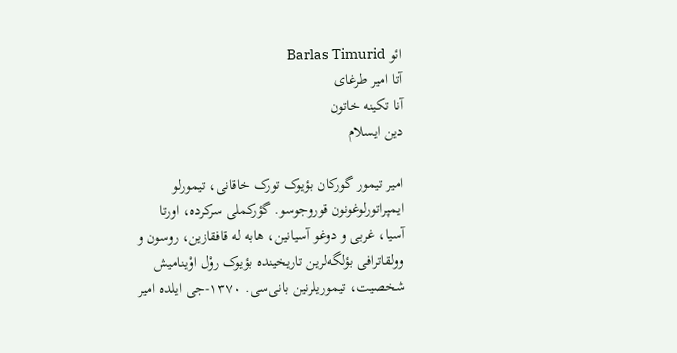ائو Barlas Timurid
آتا امیر طرغای
آنا تکینه خاتون
دین ایسلام

امیر تیمور گورکان بؤیوک تورک خاقانی، تیمورلو ایمپراتورلوغونون قوروجوسو. گؤرکملی سرکرده، اورتا آسیا، غربی و دوغو آسیانین، هابه له قافقازین، روسون و وولقاترافی بؤلگه‌لرین تاریخینده بؤیوک روْل اوْینامیش شخصیت، تیموریلرنین بانی‌سی. ۱۳۷۰-جی ایلده امیر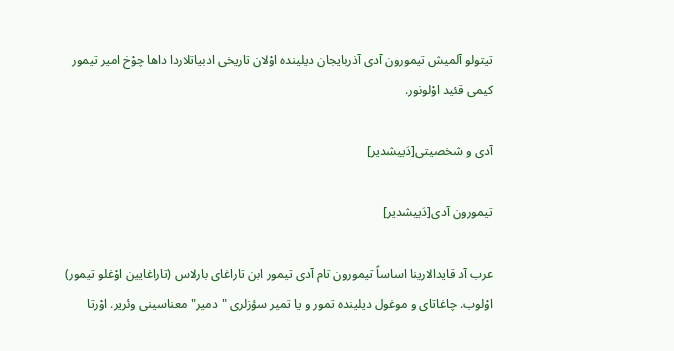تیتولو آلمیش تیمورون آدی آذربایجان دیلینده اوْلان تاریخی ادبیاتلاردا داها چوْخ امیر تیمور کیمی قئید اوْلونور.

آدی و شخصیتی[دَییشدیر]

تیمورون آدی[دَییشدیر]

عرب آد قایدالارینا اساساً تیمورون تام آدی تیمور ابن تاراغای بارلاس (تاراغایین اوْغلو تیمور) اوْلوب. چاغاتای و موغول دیلینده تمور و یا تمیر سؤزلری "دمیر" معناسینی وئریر. اوْرتا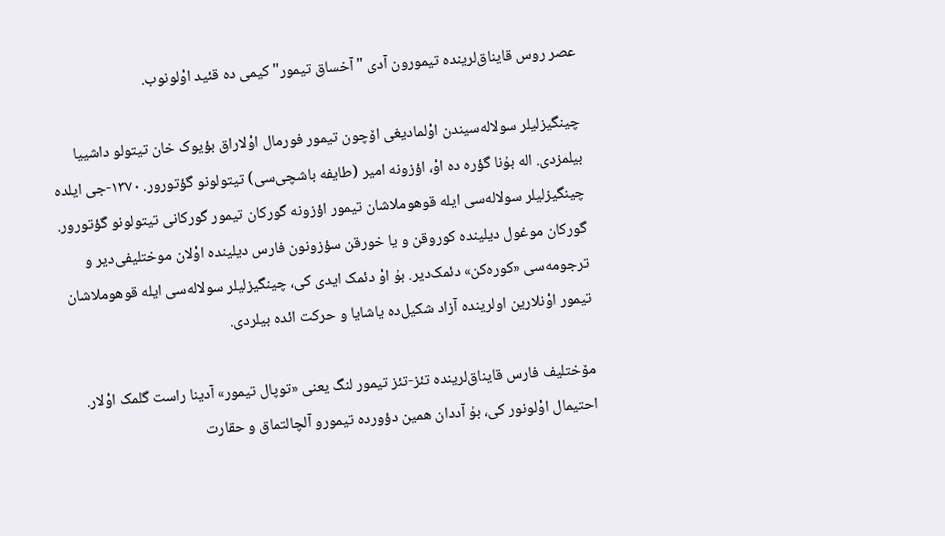عصر روس قایناق‌لرینده تیمورون آدی "آخساق تیمور" کیمی ده قئید اوْلونوب.

چینگیزلیلر سولاله‌سیندن اوْلمادیغی اۆچون تیمور فورمال اوْلاراق بؤیوک خان تیتولو داشییا بیلمزدی. اله بۇنا گؤره ده اوْ، اؤزونه امیر (طایفه باشچی‌سی) تیتولونو گؤتورور. ۱۳۷۰-جی ایلده چینگیزلیلر سولاله‌سی ایله قوهوملاشان تیمور اؤزونه گورکان تیمور گورکانی تیتولونو گؤتورور. گورکان موغول دیلینده کوروقن و یا خورقن سؤزونون فارس دیلینده اوْلان موختلیفی‌دیر و ترجومه‌سی «کوره‌کن» دئمک‌دیر. بۇ اوْ دئمک ایدی کی، چینگیزلیلر سولاله‌سی ایله قوهوملاشان تیمور اوْنلارین اولرینده آزاد شکیل‌ده یاشایا و حرکت ائده بیلردی.

مۆختلیف فارس قایناق‌لرینده تئز-تئز تیمور لنگ یعنی «توپال تیمور» آدینا راست گلمک اوْلار. احتیمال اوْلونور کی، بۇ آددان همین دؤورده تیمورو آلچالتماق و حقارت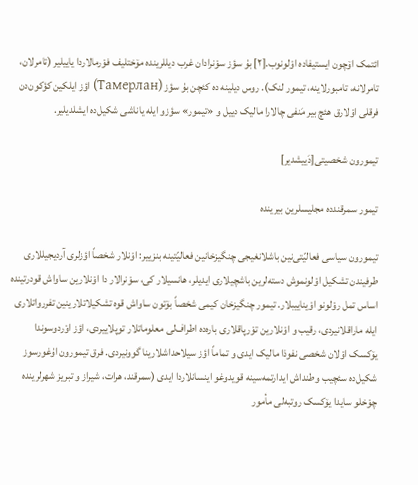ائتمک اۆچون ایستیفاده اوْلونوب.[۲] بۇ سؤز سوْنرادان غرب دیللرینده مۆختلیف فوْرمالاردا یاییلیر (تامرلان، تامرلانه، تامبورلاینه، تیمور لنک). روس دیلینه ده کئچن بۇ سؤز (Тамерлан) اؤز ایلکین کؤکون‌دن فرقلی اوْلارق هئچ بیر مَنفی چالارا مالیک دییل و «تیمور» سؤزو ایله یاناشی شکیل‌ده ایشلدیلیر.

تیمورون شخصیتی[دَییشدیر]

تیمور سمرقندده مجلیسلرین بیرینده

تیمورون سیاسی فعالیّتی‌نین باشلانغیجی چنگیزخانین فعالیّتینه بنزییر: اوْنلار شخصاً اؤزلری آردیجیللاری طرفیندن تشکیل اوْلونموش دسته‌لرین باشچیلاری ایدیلر، هانسیلار کی، سوْنرالار دا اوْنلارین ساواش قودرتینده اساس تمل روْلونو اوْیناییبلار. تیمور چنگیزخان کیمی شخصاً بۆتون ساواش قوه تشکیلاتلارینین تفررواتلاری ایله ماراقلانیردی، رقیب و اوْنلارین توْرپاقلاری باره‌ده اطراف‌لی معلوماتلار توپلاییردی، اؤز اوْردوسوندا یۆکسک اوْلان شخصی نفوذا مالیک ایدی و تماماً اؤز سیلاحداشلارینا گوونیردی. فرق تیمورون اۇغورسوز شکیل‌ده سئچیب وطنداش ایدارتمه‌سینه قویدوغو اینسانلاردا ایدی (سمرقند، هرات، شیراز و تبریز شهرلرینده چوْخلو سایدا یۆکسک روتبه‌لی مأمور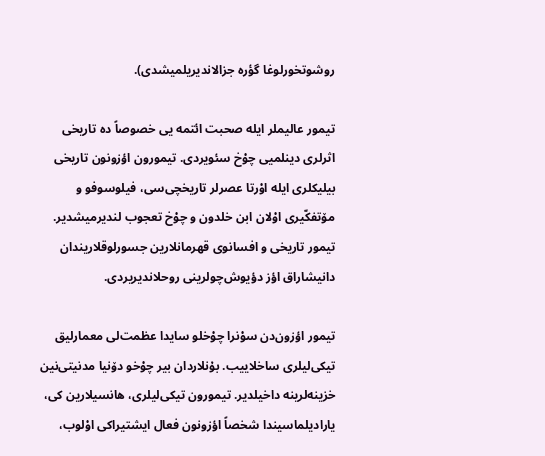روشوتخورلوغا گؤره جزالاندیریلمیشدی).

تیمور عالیملر ایله صحبت ائتمه یی خصوصاً ده تاریخی اثرلری دینلمیی چوْخ سئویردی. تیمورون اؤزونون تاریخی بیلیکلری ایله اوْرتا عصرلر تاریخچی‌سی، فیلوسوفو و مۆتفکّیری اوْلان ابن خلدون و چوْخ تعجوب لندیرمیشدیر. تیمور تاریخی و افسانوی قهرمانلارین جسورلوقلاریندان دانیشاراق اؤز دؤیوش‌چولرینی روحلاندیریردی.

تیمور اؤزون‌دن سوْنرا چوْخلو سایدا عظمت‌لی معمارلیق تیکی‌لیلری ساخلاییب. بۇنلاردان بیر چوْخو دۆنیا مدنیتی‌نین خزینه‌لرینه داخیلدیر. تیمورون تیکی‌لیلری، هانسیلارین کی، یارادیلماسیندا شخصاً اؤزونون فعال ایشتیراکی اوْلوب،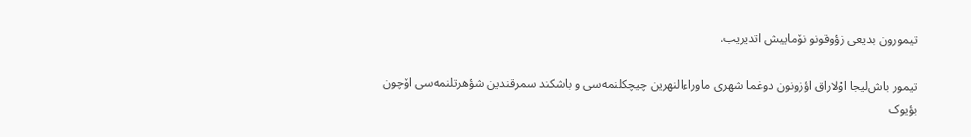تیمورون بدیعی زؤوقونو نۆماییش اتدیریب.

تیمور باش‌لیجا اوْلاراق اؤزونون دوغما شهری ماوراءالنهرین چیچکلنمه‌سی و باشکند سمرقندین شؤهرتلنمه‌سی اۆچون بؤیوک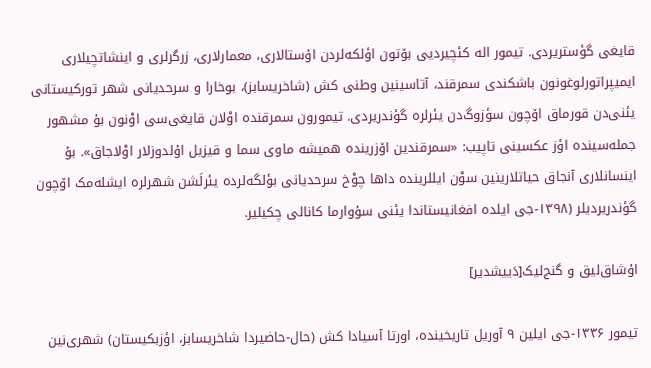قایغی گؤستریردی. تیمور اله کئچیردیی بۆتون اؤلکه‌لردن اۇستالاری، معمارلاری، زرگرلری و اینشاتچیلاری ایمیپراتورلوغونون باشکندی سمرقند، آتاسینین وطنی کش (شاخریسابز)، بوخارا و سرحدیانی شهر تورکیستانی یئنی‌دن قورماق اۆچون سؤزوگ‌دن یئرلره گؤندریردی. تیمورون سمرقنده اوْلان قایغی‌سی اوْنون بۇ مشهور جمله‌سینده اؤز عکسینی تاپیب: «سمرقندین اۆزرینده همیشه ماوی سما و قیزیل اۇلدوزلار اوْلاجاق». بۇ اینسانلاری آنجاق حیاتلارینین سوْن ایللرینده داها چوْخ سرحدیانی بؤلگه‌لرده یئرلَشن شهرلره ایشله‌مک اۆچون گؤندریردیلر (۱۳۹۸-جی ایلده افغانیستاندا یئنی سۇوارما کانالی چکیلیر.

اۇشاق‌لیق و گنج‌لیک[دَییشدیر]

تیمور ۱۳۳۶-جی ایلین ۹ آوریل تاریخینده، اورتا آسیادا کش (حال-حاضیردا شاخریسابز، اؤزبکیستان) شهری‌نین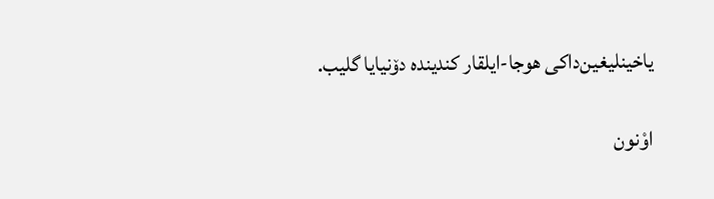یاخینلیغین‌داکی هوجا-ایلقار کندینده دۆنیایا گلیب.

اوْنون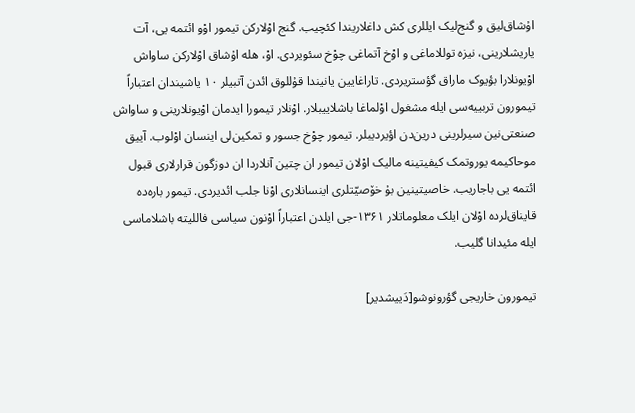اۇشاق‌لیق و گنج‌لیک ایللری کش داغلاریندا کئچیب. گنج اوْلارکن تیمور اوْو ائتمه یی، آت یاریشلارینی، نیزه توللاماغی و اوْخ آتماغی چوْخ سئویردی. اوْ، هله اۇشاق اوْلارکن ساواش اوْیونلارا بؤیوک ماراق گؤستریردی. تاراغایین یانیندا قۇللوق ائدن آتبیلر ۱۰ یاشیندان اعتباراً تیمورون تربییه‌سی ایله مشغول اوْلماغا باشلاییبلار. اوْنلار تیمورا ایدمان اوْیونلارینی و ساواش صنعتی‌نین سیرلرینی درین‌دن اؤیردیبلر. تیمور چوْخ جسور و تمکین‌لی اینسان اوْلوب. آییق موحاکیمه یوروتمک کیفیتینه مالیک اوْلان تیمور ان چتین آنلاردا ان دوزگون قرارلاری قبول ائتمه یی باجاریب. خاصیتینین بۇ خۆصیّتلری اینسانلاری اوْنا جلب ائدیردی. تیمور باره‌ده قایناق‌لرده اوْلان ایلک معلوماتلار ۱۳۶۱-جی ایلدن اعتباراً اوْنون سیاسی فاللیته باشلاماسی ایله مئیدانا گلیب.

تیمورون خاریجی گؤرونوشو[دَییشدیر]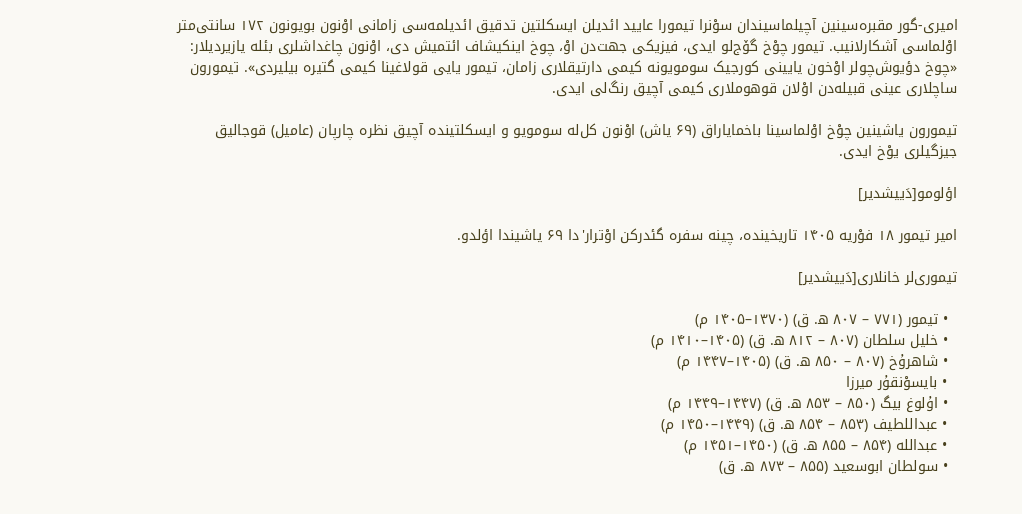امیری-گور مقبره‌سینین آچیلماسیندان سوْنرا تیمورا عایید ائدیلن ایسکلتین تدقیق ائدیلمه‌سی زامانی اوْنون بویونون ۱۷۲ سانتی‌متر اوْلماسی آشکارلانیب. تیمور چوْخ گۆج‌لو ایدی، فیزیکی جهت‌دن اوْ، چوخ اینکیشاف ائتمیش دی، اوْنون چاغداشلری بئله یازیردیلار: «چوخ دؤیوش‌چولر اوْخون یایینی کورجیک سومویونه کیمی دارتیقلاری زامان، تیمور یایی قولاغینا کیمی گتیره بیلیردی». تیمورون ساچلاری عینی قبیله‌دن اوْلان قوهوملاری کیمی آچیق رنگ‌لی ایدی.

تیمورون یاشینین چوْخ اوْلماسینا باخمایاراق (۶۹ یاش) اوْنون کل‌له سومویو و ایسکلتینده آچیق نظره چارپان (عامیل) قوجالیق جیزگیلری یوْخ ایدی.

اؤلومو[دَییشدیر]

امیر تیمور ۱۸ فوْریه ۱۴۰۵ تاریخینده، چینه سفره گئدرکن اوْترار'دا ۶۹ یاشیندا اؤلدو.

تیموری‌لر خانلاری[دَییشدیر]

  • تیمور (۷۷۱ – ۸۰۷ ه‍. ق) (۱۳۷۰–۱۴۰۵ م)
  • خلیل سلطان (۸۰۷ – ۸۱۲ ه‍. ق) (۱۴۰۵–۱۴۱۰ م)
  • شاهرۇخ (۸۰۷ – ۸۵۰ ه‍. ق) (۱۴۰۵–۱۴۴۷ م)
  • بایسوْنقۇر میرزا
  • اۇلوغ بیگ (۸۵۰ – ۸۵۳ ه‍. ق) (۱۴۴۷–۱۴۴۹ م)
  • عبداللطیف (۸۵۳ – ۸۵۴ ه‍. ق) (۱۴۴۹–۱۴۵۰ م)
  • عبدالله (۸۵۴ – ۸۵۵ ه‍. ق) (۱۴۵۰–۱۴۵۱ م)
  • سولطان ابوسعید (۸۵۵ – ۸۷۳ ه‍. ق)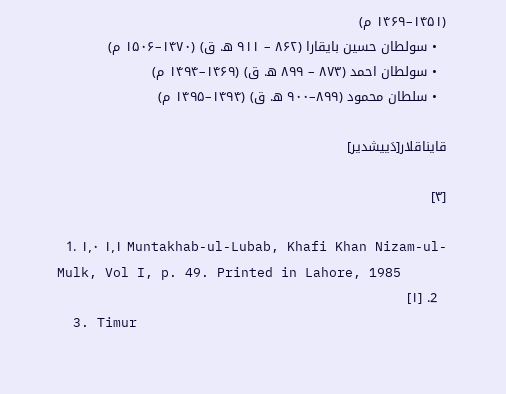(۱۴۵۱–۱۴۶۹ م)
  • سولطان حسین بایقارا (۸۶۲ – ۹۱۱ ه‍. ق) (۱۴۷۰–۱۵۰۶ م)
  • سولطان احمد (۸۷۳ – ۸۹۹ ه‍. ق) (۱۴۶۹–۱۴۹۴ م)
  • سلطان محمود (۸۹۹–۹۰۰ ه‍. ق) (۱۴۹۴–۱۴۹۵ م)

قایناقلار[دَییشدیر]

[۳]

  1. ۱٫۰ ۱٫۱ Muntakhab-ul-Lubab, Khafi Khan Nizam-ul-Mulk, Vol I, p. 49. Printed in Lahore, 1985
  2. [۱]
  3. Timur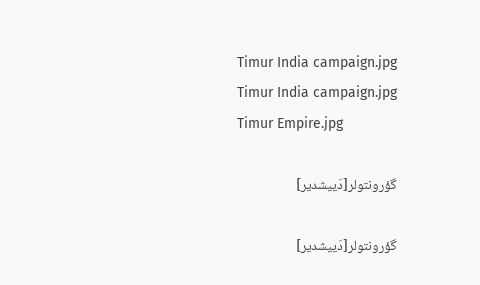Timur India campaign.jpg
Timur India campaign.jpg
Timur Empire.jpg

گؤرونتولر[دَییشدیر]

گؤرونتولر[دَییشدیر]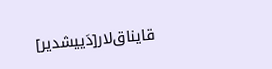قایناق‌لار[دَییشدیر]